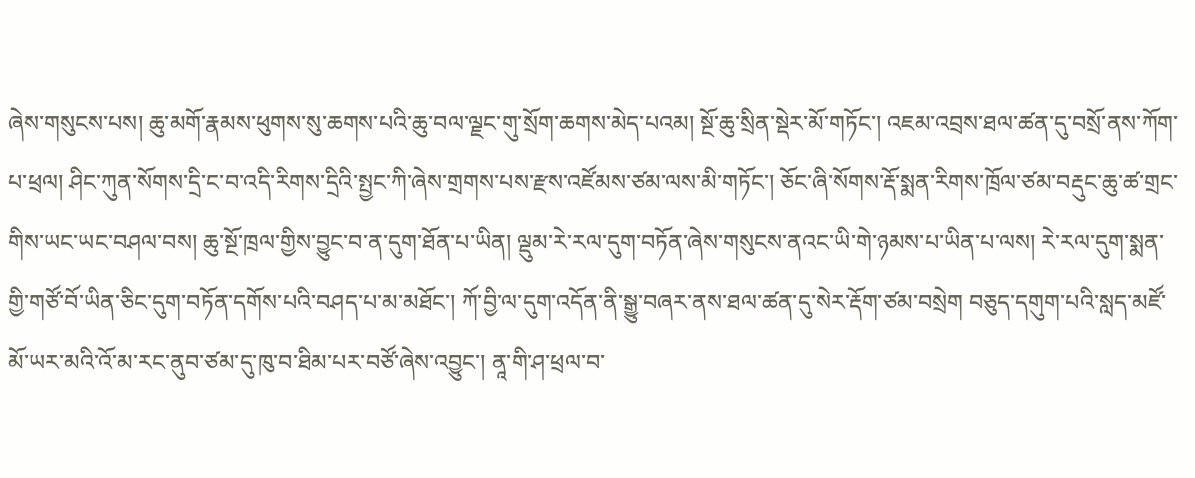ཞེས་གསུངས་པས། ཆུ་མགོ་རྣམས་ཕུགས་སུ་ཆགས་པའི་ཆུ་བལ་ལྗང་གུ་སྲོག་ཆགས་མེད་པའམ། སྔོ་ཆུ་སྲིན་སྡེར་མོ་གཏོང་། འཇམ་འབྲས་ཐལ་ཚན་དུ་བསྲོ་ནས་ཀོག་པ་ཕྲལ། ཤིང་ཀུན་སོགས་དྲི་ང་བ་འདི་རིགས་དྲིའི་སྤྱང་ཀི་ཞེས་གྲགས་པས་རྫས་འཛོམས་ཙམ་ལས་མི་གཏོང་། ཅོང་ཞི་སོགས་རྡོ་སྨན་རིགས་ཁྲོལ་ཙམ་བརྡུང་ཆུ་ཚ་གྲང་གིས་ཡང་ཡང་བཤལ་བས། ཆུ་སྔོ་ཁྲལ་གྱིས་བྱུང་བ་ན་དུག་ཐོན་པ་ཡིན། ལྡུམ་རེ་རལ་དུག་བཏོན་ཞེས་གསུངས་ནའང་ཡི་གེ་ཉམས་པ་ཡིན་པ་ལས། རེ་རལ་དུག་སྨན་གྱི་གཙོ་བོ་ཡིན་ཅིང་དུག་བཏོན་དགོས་པའི་བཤད་པ་མ་མཐོང་། ཀོ་བྱི་ལ་དུག་འདོན་ནི་སྒྱུ་བཞར་ནས་ཐལ་ཚན་དུ་སེར་རྡོག་ཙམ་བསྲེག བཅུད་དགུག་པའི་སླད་མཛོ་མོ་ཡར་མའི་འོ་མ་རང་ནུབ་ཙམ་དུ་ཁུ་བ་ཐིམ་པར་བཙོ་ཞེས་འབྱུང་། ནཱ་གི་ཤ་ཕྲལ་བ་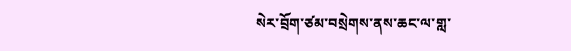སེར་བྲོག་ཙམ་བསྲེགས་ནས་ཆང་ལ་གླ་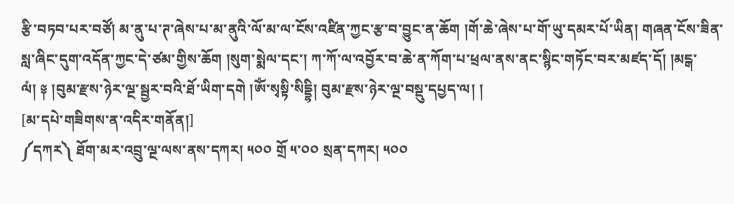རྩི་བཏབ་པར་བཙོ། མ་ནུ་པ་ཊ་ཞེས་པ་མ་ནུའི་ལོ་མ་ལ་ངོས་འཛིན་ཀྱང་རྩ་བ་བྱུང་ན་ཆོག །གོ་ཆེ་ཞེས་པ་གོ་ཡུ་དམར་པོ་ཡིན། གཞན་ངོས་ཟིན་སླ་ཞིང་དུག་འདོན་ཀྱང་དེ་ཙམ་གྱིས་ཆོག །སུག་སྨེལ་དང་། ཀ་ཀོ་ལ་འབྱོར་བ་ཆེ་ན་ཀོག་པ་ཕྲལ་ནས་ནང་སྙིང་གཏོང་བར་མཛད་དོ། །མངྒ་ལཾ། ༈ །བུམ་རྫས་ཉེར་ལྔ་སྦྱར་བའི་ཐོ་ཡིག་དགེ །ཨོཾ་སྭསྟི་སིདྡྷི། བུམ་རྫས་ཉེར་ལྔ་བསྡུ་དཔྱད་ལ། །
[མ་དཔེ་གཟིགས་ན་འདིར་གནོན།]
༼དཀར༽ ཐོག་མར་འབྲུ་ལྔ་ལས་ནས་དཀར། ༥༠༠ གྲོ ༥་༠༠ སྲན་དཀར། ༥༠༠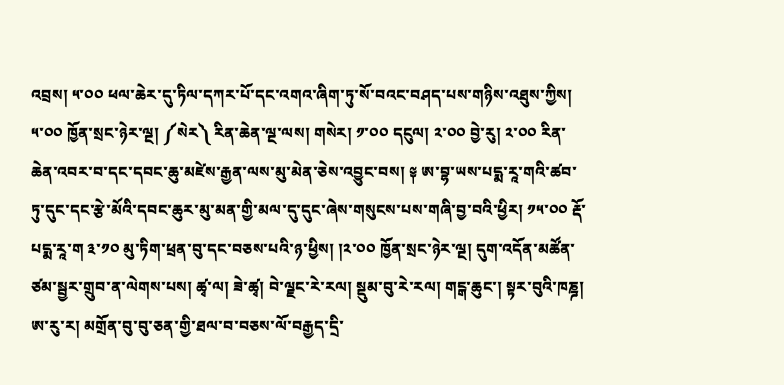འབྲས། ༥་༠༠ ཕལ་ཆེར་དུ་ཏིལ་དཀར་པོ་དང་འགའ་ཞིག་ཏུ་སོ་བའང་བཤད་པས་གཉིས་འཐུས་ཀྱིས། ༥་༠༠ ཁྱོན་སྲང་ཉེར་ལྔ། ༼སེར༽ རིན་ཆེན་ལྔ་ལས། གསེར། ༡་༠༠ དངུལ། ༢་༠༠ བྱེ་རུ། ༢་༠༠ རིན་ཆེན་འབར་བ་དང་དབང་ཆུ་མཛེས་རྒྱན་ལས་མུ་མེན་ཅེས་འབྱུང་བས། ༈ ཨ་བྷ་ཡས་པདྨ་རཱ་གའི་ཚབ་ཏུ་དུང་དང་རྩེ་མོའི་དབང་ཆུར་མུ་མན་གྱི་མལ་དུ་དུང་ཞེས་གསུངས་པས་གཞི་བྱ་བའི་ཕྱིར། ༡༥་༠༠ རྡོ་པདྨ་རཱ་ག ༣་༡༠ མུ་ཏིག་ཕྲན་བུ་དང་བཅས་པའི་ཉ་ཕྱིས། །༢་༠༠ ཁྱོན་སྲང་ཉེར་ལྔ། དུག་འདོན་མཚོན་ཙམ་སྦྱར་གྲུབ་ན་ལེགས་པས། ཚྭ་ལ། ཟེ་ཚྭ། བེ་ལྗང་རེ་རལ། སྡུམ་བུ་རེ་རལ། གངྒ་ཆུང་། སྟར་བུའི་ཁཎྜ། ཨ་རུ་ར། མགྲོན་བུ་བུ་ཅན་གྱི་ཐལ་བ་བཅས་ལོ་བརྒྱད་དྲི་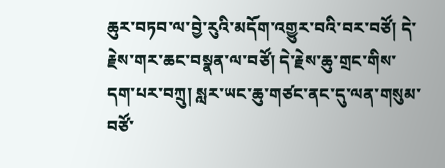ཆུར་བཏབ་ལ་བྱེ་རུའི་མདོག་འགྱུར་བའི་བར་བཙོ། དེ་རྗེས་གར་ཆང་བསྣན་ལ་བཙོ། དེ་རྗེས་ཆུ་གྲང་གིས་དག་པར་བཀྲུ། སླར་ཡང་ཆུ་གཙང་ནང་དུ་ལན་གསུམ་བཙོ་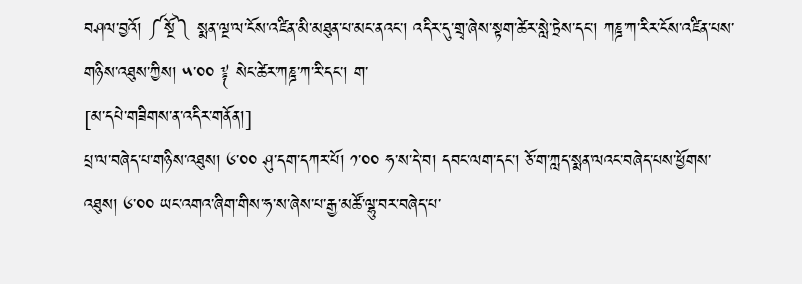བཤལ་བྱའོ། ༼སྔོ༽ སྨན་ལྔ་ལ་ངོས་འཛིན་མི་མཐུན་པ་མང་ནའང་། འདིར་དུ་གྲྭ་ཞེས་སྟག་ཚེར་སླེ་ཏྲེས་དང་། ཀཎྜ་ཀ་རིར་ངོས་འཛིན་པས་གཉིས་འཐུས་ཀྱིས། ༥་༠༠ ༈ སེང་ཚེར་ཀཎྜ་ཀ་རི་དང་། ག་
[མ་དཔེ་གཟིགས་ན་འདིར་གནོན།]
པྲ་ལ་བཞེད་པ་གཉིས་འཐུས། ༦་༠༠ ཤུ་དག་དཀར་པོ། ༡་༠༠ ཧ་ས་དེ་བ། དབང་ལག་དང་། ཅོ་ག་ཀླད་སྨན་ལའང་བཞེད་པས་ཕྱོགས་འཐུས། ༦་༠༠ ཡང་འགའ་ཞིག་གིས་ཧ་ས་ཞེས་པ་རྒྱ་མཚོ་ལྷུ་བར་བཞེད་པ་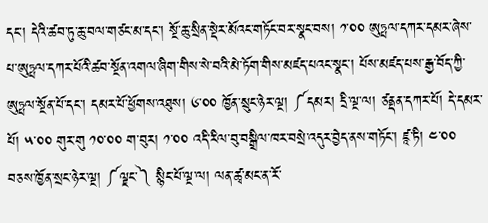དང་། དེའི་ཚབ་ཏུ་ཆུ་བལ་གཙང་མ་དང་། སྔོ་ཆུ་སྲིན་སྡེར་མོའང་གཏོང་བར་སྣང་བས། ༡་༠༠ ཨུཏྤལ་དཀར་དམར་ཞེས་པ་ཨུཏྤལ་དཀར་པོའི་ཚབ་སྔོན་འགལ་ཞིག་གིས་སེ་བའི་མེ་ཏོག་གིས་མཛད་པའང་སྣང་། པོས་མཛད་པས་རྒྱ་བོད་ཀྱི་ཨུཏྤལ་སྔོན་པོ་དང་། དམར་པོ་ཕྱོགས་འཐུས། ༦་༠༠ ཁྱོན་སྲུང་ཉེར་ལྔ། ༼དམར། དྲི་ལྔ་ལ། ཙནྡན་དཀར་པོ། དེ་དམར་པོ། ༥་༠༠ གུར་གུ ༡༠་༠༠ ག་བུར། ༡་༠༠ འདི་རིལ་བུ་བསྒྲིལ་ཁར་བསྲེ་འདུར་བྱེད་ནས་གཏོང་། ཛཱ་ཏི། ༤་༠༠ བཅས་ཁྱོན་སྲང་ཉེར་ལྔ། ༼ལྗང་༽ སྙིང་པོ་ལྔ་ལ། ལན་ཚྭ་མང་ན་རོ་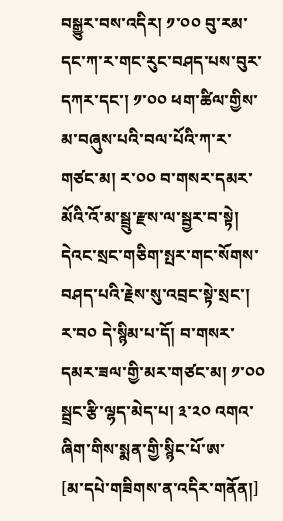བསྒྱུར་བས་འདིར། ༡་༠༠ བུ་རམ་དང་ཀ་ར་གང་རུང་བཤད་པས་བུར་དཀར་དང་། ༡་༠༠ ཕག་ཚིལ་གྱིས་མ་བཞུས་པའི་བལ་པོའི་ཀ་ར་གཙང་མ། ར་༠༠ བ་གསར་དམར་མོའི་འོ་མ་སྦྲུ་རྫས་ལ་སྦྱར་བ་སྟེ། དེའང་སྲང་གཅིག་སྤར་གང་སོགས་བཤད་པའི་རྗེས་སུ་འབྲང་སྟེ་སྲང་། ར་བ༠ དེ་སྙིམ་པ་དོ། བ་གསར་དམར་ཟལ་གྱི་མར་གཙང་མ། ༡་༠༠ སྦྲང་རྩི་ལྷད་མེད་པ། ༣་༢༠ འགའ་ཞིག་གིས་སྨན་གྱི་སྙིང་པོ་ཨ་
[མ་དཔེ་གཟིགས་ན་འདིར་གནོན།]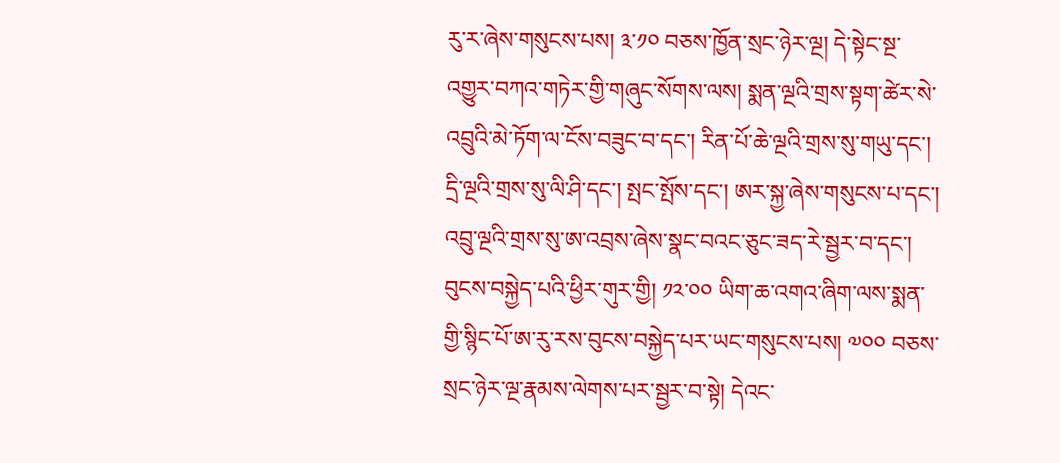རུ་ར་ཞེས་གསུངས་པས། ༣་༡༠ བཅས་ཁྱོན་སྲང་ཉེར་ལྔ། དེ་སྟེང་སྔ་འགྱུར་བཀའ་གཏེར་གྱི་གཞུང་སོགས་ལས། སྨན་ལྔའི་གྲས་སྟག་ཚེར་སེ་འབྲུའི་མེ་ཏོག་ལ་ངོས་བཟུང་བ་དང་། རིན་པོ་ཆེ་ལྔའི་གྲས་སུ་གཡུ་དང་། དྲི་ལྔའི་གྲས་སུ་ལི་ཤི་དང་། སྤང་སྤོས་དང་། ཨར་སྐྱ་ཞེས་གསུངས་པ་དང་། འབྲུ་ལྔའི་གྲས་སུ་ཨ་འབྲས་ཞེས་སྣང་བའང་ཅུང་ཟད་རེ་སྦྱར་བ་དང་། བུངས་བསྐྱེད་པའི་ཕྱིར་གུར་གྱི། ༡༢་༠༠ ཡིག་ཆ་འགའ་ཞིག་ལས་སྨན་གྱི་སྙིང་པོ་ཨ་རུ་རས་བུངས་བསྐྱེད་པར་ཡང་གསུངས་པས། ༧༠༠ བཅས་སྲང་ཉེར་ལྔ་རྣམས་ལེགས་པར་སྦྱར་བ་སྟེ། དེའང་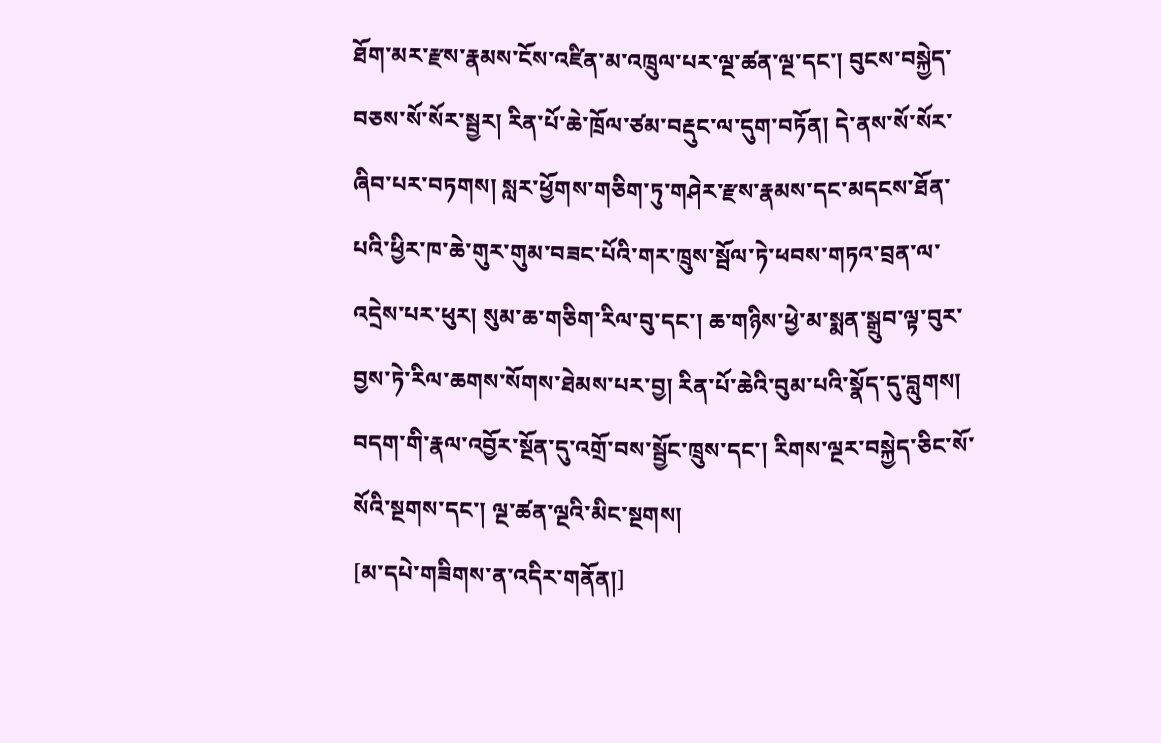ཐོག་མར་རྫས་རྣམས་ངོས་འཛིན་མ་འཁྲུལ་པར་ལྔ་ཚན་ལྔ་དང་། བུངས་བསྐྱེད་བཅས་སོ་སོར་སྦྱར། རིན་པོ་ཆེ་ཁྲོལ་ཙམ་བརྡུང་ལ་དུག་བཏོན། དེ་ནས་སོ་སོར་ཞིབ་པར་བཏགས། སླར་ཕྱོགས་གཅིག་ཏུ་གཤེར་རྫས་རྣམས་དང་མདངས་ཐོན་པའི་ཕྱིར་ཁ་ཆེ་གུར་གུམ་བཟང་པོའི་གར་ཁྲུས་སྦོལ་ཏེ་ཕབས་གཏའ་བྲན་ལ་འདྲེས་པར་ཕུར། སུམ་ཆ་གཅིག་རིལ་བུ་དང་། ཆ་གཉིས་ཕྱེ་མ་སྨན་སྒྲུབ་ལྟ་བུར་བྱས་ཏེ་རིལ་ཆགས་སོགས་ཐེམས་པར་བྱ། རིན་པོ་ཆེའི་བུམ་པའི་སྣོད་དུ་བླུགས། བདག་གི་རྣལ་འབྱོར་སྔོན་དུ་འགྲོ་བས་སྦྱོང་ཁྲུས་དང་། རིགས་ལྔར་བསྐྱེད་ཅིང་སོ་སོའི་སྔགས་དང་། ལྔ་ཚན་ལྔའི་མིང་སྔགས།
[མ་དཔེ་གཟིགས་ན་འདིར་གནོན།]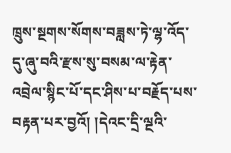ཁྲུས་སྔགས་སོགས་བཟླས་ཏེ་ལྷ་འོད་དུ་ཞུ་བའི་རྫས་སུ་བསམ་ལ་རྟེན་འབྲེལ་སྙིང་པོ་དང་ཤིས་པ་བརྗོད་པས་བརྟན་པར་བྱའོ། །དེའང་དྲི་ལྔའི་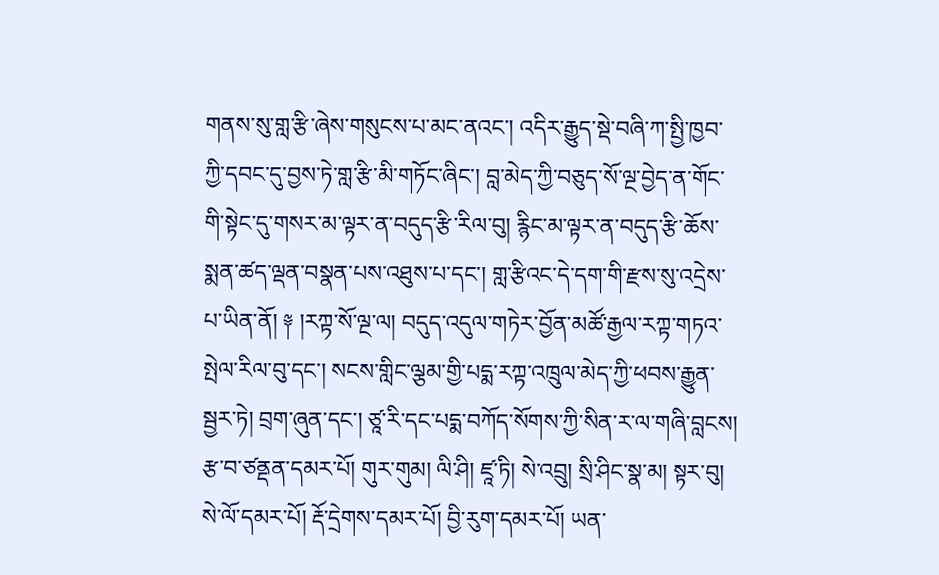གནས་སུ་གླ་རྩི་ཞེས་གསུངས་པ་མང་ནའང་། འདིར་རྒྱུད་སྡེ་བཞི་ཀ་སྤྱི་ཁྱབ་ཀྱི་དབང་དུ་བྱས་ཏེ་གླ་རྩི་མི་གཏོང་ཞིང་། བླ་མེད་ཀྱི་བཅུད་སོ་ལྔ་བྱེད་ན་གོང་གི་སྟེང་དུ་གསར་མ་ལྟར་ན་བདུད་རྩི་རིལ་བུ། རྙིང་མ་ལྟར་ན་བདུད་རྩི་ཆོས་སྨན་ཚད་ལྡན་བསྣན་པས་འཐུས་པ་དང་། གླ་རྩིའང་དེ་དག་གི་རྫས་སུ་འདྲེས་པ་ཡིན་ནོ། ༈ །རཀྟ་སོ་ལྔ་ལ། བདུད་འདུལ་གཏེར་བྱོན་མཚོ་རྒྱལ་རཀྟ་གཏའ་སྤེལ་རིལ་བུ་དང་། སངས་གླིང་ལྕམ་གྱི་པདྨ་རཀྟ་འཁྲུལ་མེད་ཀྱི་ཕབས་རྒྱུན་སྦྱར་ཏེ། བྲག་ཞུན་དང་། ཙཱ་རི་དང་པདྨ་བཀོད་སོགས་ཀྱི་སིན་ར་ལ་གཞི་བླངས། རྩ་བ་ཙནྡན་དམར་པོ། གུར་གུམ། ལི་ཤི། ཛཱ་ཏི། སེ་འབྲུ། སྲི་ཤིང་སྣ་མ། སྟར་བུ། སེ་ལོ་དམར་པོ། རྡོ་དྲེགས་དམར་པོ། བྱི་རུག་དམར་པོ། ཡན་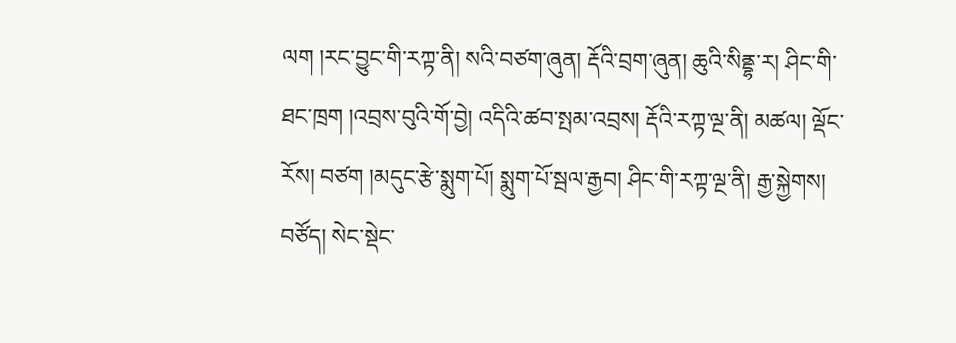ལག །རང་བྱུང་གི་རཀྟ་ནི། སའི་བཙག་ཞུན། རྡོའི་བྲག་ཞུན། ཆུའི་སིནྡྷ་ར། ཤིང་གི་ཐང་ཁྲག །འབྲས་བུའི་གོ་བྱེ། འདིའི་ཚབ་སྤམ་འབྲས། རྡོའི་རཀྟ་ལྔ་ནི། མཚལ། ལྡོང་རོས། བཙག །མདུང་རྩེ་སྨུག་པོ། སྨུག་པོ་སྦལ་རྒྱབ། ཤིང་གི་རཀྟ་ལྔ་ནི། རྒྱ་སྐྱེགས། བཙོད། སེང་སྡེང་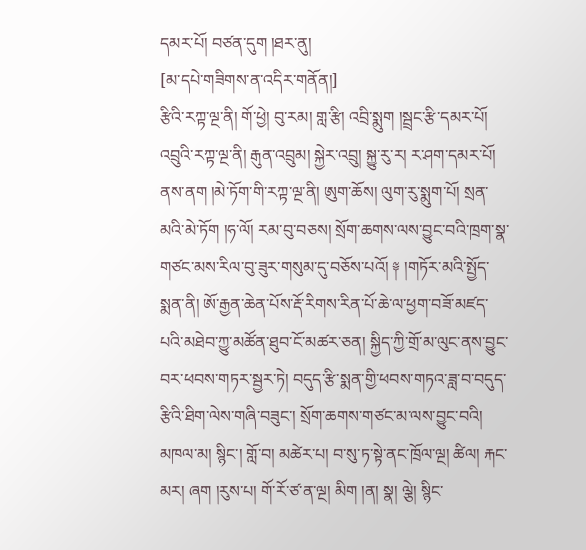དམར་པོ། བཙན་དུག །ཐར་ནུ།
[མ་དཔེ་གཟིགས་ན་འདིར་གནོན།]
རྩིའི་རཀྟ་ལྔ་ནི། གོ་ཕྱེ། བུ་རམ། གླ་རྩི། འབྲི་སྨུག །སྦྲང་རྩི་དམར་པོ། འབྲུའི་རཀྟ་ལྔ་ནི། རྒུན་འབྲུམ། སྐྱེར་འབྲུ། སྐྱུ་རུ་ར། ར་ཤག་དམར་པོ། ནས་ནག །མེ་ཏོག་གི་རཀྟ་ལྔ་ནི། ཨུག་ཆོས། ལུག་རུ་སྨུག་པོ། སྲན་མའི་མེ་ཏོག །ཧ་ལོ། རམ་བུ་བཅས། སྲོག་ཆགས་ལས་བྱུང་བའི་ཁྲག་སྣ་གཙང་མས་རིལ་བུ་ཟུར་གསུམ་དུ་བཅོས་པའོ། ༈ །གཏོར་མའི་སྤྱོད་སྨན་ནི། ཨོ་རྒྱན་ཆེན་པོས་རྡོ་རིགས་རིན་པོ་ཆེ་ལ་ཕྱག་བཟོ་མཛད་པའི་མཐེབ་ཀྱུ་མཚོན་ཐུབ་ངོ་མཚར་ཅན། སྐྱིད་ཀྱི་གྲོ་མ་ལུང་ནས་བྱུང་བར་ཕབས་གཏར་སྦྱར་ཏེ། བདུད་རྩི་སྨན་གྱི་ཕབས་གཏའ་ཟླ་བ་བདུད་རྩིའི་ཐིག་ལེས་གཞི་བཟུང་། སྲོག་ཆགས་གཙང་མ་ལས་བྱུང་བའི། མཁལ་མ། སྙིང་། གློ་བ། མཚེར་པ། བ་སུ་ཏ་སྟེ་ནང་ཁྲོལ་ལྔ། ཚིལ། རྐང་མར། ཞག །རུས་པ། གོ་རོ་ཙ་ན་ལྔ། མིག །ན། སྣ། ལྕེ། སྙིང་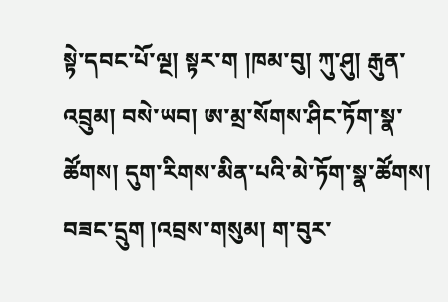སྟེ་དབང་པོ་ལྔ། སྟར་ག །ཁམ་བུ། ཀུ་ཤུ། རྒུན་འབྲུམ། བསེ་ཡབ། ཨ་མྲ་སོགས་ཤིང་ཏོག་སྣ་ཚོགས། དུག་རིགས་མིན་པའི་མེ་ཏོག་སྣ་ཚོགས། བཟང་དྲུག །འབྲས་གསུམ། ག་བུར་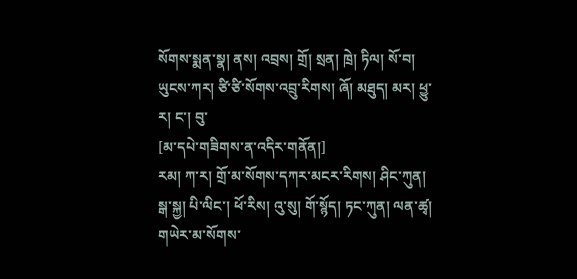སོགས་སྨན་སྣ། ནས། འབྲས། གྲོ། སྲན། ཁྲེ། ཏིལ། སོ་བ། ཡུངས་ཀར། ཙི་ཙི་སོགས་འབྲུ་རིགས། ཞོ། མཐུད། མར། ཕྱུ་ར། ང་། བུ་
[མ་དཔེ་གཟིགས་ན་འདིར་གནོན།]
རམ། ཀ་ར། གྲོ་མ་སོགས་དཀར་མངར་རིགས། ཤིང་ཀུན། སྒ་སྐྱ། པི་ལིང་། ཕོ་རིས། འུ་སུ། གོ་སྙོད། ཏང་ཀུན། ལན་ཚྭ། གཡེར་མ་སོགས་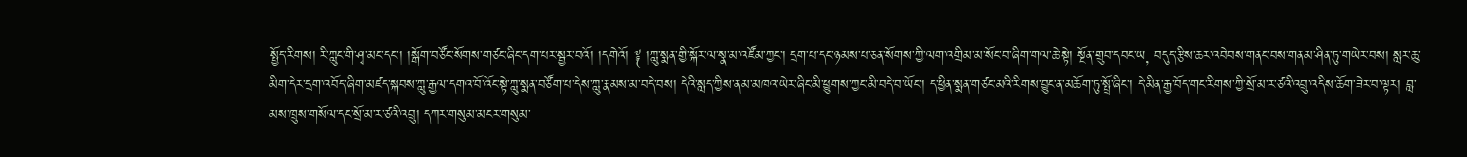སྤྱོད་རིགས། རི་ཀླུང་གི་ཤྭ་མང་དང་། །སྒོག་བཙོང་སོགས་གཙང་ཞིང་དག་པར་སྦྱར་བའོ། །དགེའོ། ༈ །ཀླུ་སྨན་གྱི་སྐོར་ལ་སྣ་མ་འཛོམ་ཀྱང་། དྲག་པ་དང་ཉམས་པ་ཅན་སོགས་ཀྱི་ལག་འགྲིམ་མ་སོང་བ་ཞིག་གལ་ཆེ་སྟེ། སྔོན་གྲུབ་དབང་ཡ, བདུད་རྩིས་ཆར་འབེབས་གནང་བས་གནམ་ཤིན་ཏུ་གཡེར་བས། སླར་ཆུ་མིག་དེར་དྲག་འབོད་ཞིག་མཛད་སྐབས་ཀླུ་རྒྱལ་དགའ་བོ་འོང་སྟེ་ཀླུ་སྨན་བཙོག་པ་དེས་ཀླུ་རྣམས་མ་བདེ་བས། དེའི་སླད་ཀྱིས་ནམ་མཁའ་ཡེར་ཞིང་མི་ཕྱུགས་ཀྱང་མི་བདེ་བ་ཡོང་། ད་ཕྱིན་སྨན་གཙང་མའི་རིགས་བྱུང་ན་མཆོག་ཏུ་སྤྲོ་ཞིང་། དེ་མིན་རྒྱ་བོད་གང་རིགས་ཀྱི་སྲོ་མ་ར་ཙའི་འབྲུ་འདིས་ཆོག་ཟེར་བ་ལྟར། བླ་མས་ཁྲུས་གསོལ་དང་སྲོ་མ་ར་ཙའི་འབྲུ། དཀར་གསུམ་མངར་གསུམ་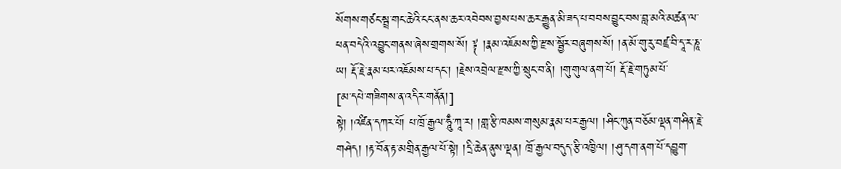སོགས་གཙང་སྦྲ་གང་ཆེའི་ངང་ནས་ཆར་འབེབས་བྱས་པས་ཆར་རྒྱུན་མི་ཟད་པ་བབས་བྱུང་བས་བླ་མའི་མཚན་ལ་ཕན་བདེའི་འབྱུང་གནས་ཞེས་གྲགས་སོ། ༈ །རྣམ་འཇོམས་ཀྱི་རྫས་སྦྱོར་བཞུགས་སོ། །ན་མོ་གུ་རུ་བཛྲ་བི་དཱ་ར་ཎཱ་ཡ། རྡོ་རྗེ་རྣམ་པར་འཇོམས་པ་དང་། །རྗེས་འབྲེལ་རྫས་ཀྱི་སྲུང་བ་ནི། །གུ་གུལ་ནག་པོ། རྡོ་རྗེ་གཏུམ་པོ་
[མ་དཔེ་གཟིགས་ན་འདིར་གནོན།]
སྟེ། །འཛིན་དཀར་པོ། པ་ཁྲོ་རྒྱལ་ཧཱུྃ་ཀཱ་ར། །གླ་རྩི་ཁམས་གསུམ་རྣམ་པར་རྒྱལ། །ཤིང་ཀུན་བཅོམ་ལྡན་གཤིན་རྗེ་གཤེད། །རྟ་བོན་རྟ་མགྲིན་རྒྱལ་པོ་སྟེ། །དྲི་ཆེན་ནུས་ལྡན། ཁྲོ་རྒྱལ་བདུད་རྩི་འཁྱིལ། །ཤུ་དག་ནག་པོ་དབྱུག་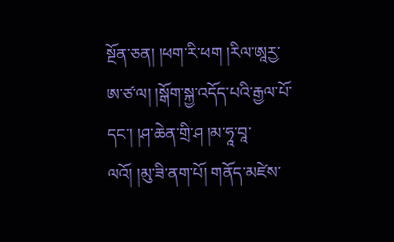སྔོན་ཅན། །ཕག་རི་ཕག །རིལ་ཨཱརྱ་ཨ་ཙ་ལ། །སྒོག་སྐྱ་འདོད་པའི་རྒྱལ་པོ་དང་། །ཤ་ཆེན་གྲི་ཤ །མ་ཧཱ་བཱ་ལའོ། །མུ་ཟི་ནག་པོ། གནོད་མཛེས་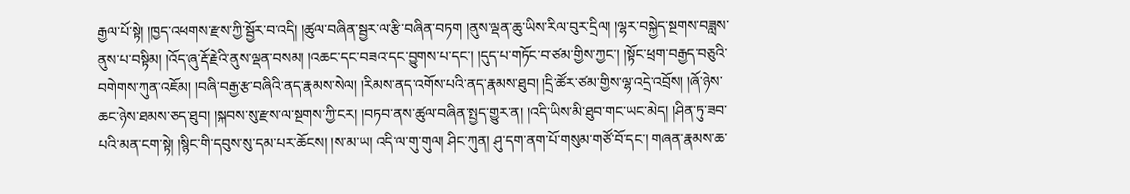རྒྱལ་པོ་སྟེ། །ཁྱད་འཕགས་རྫས་ཀྱི་སྦྱོར་བ་འདི། །ཚུལ་བཞིན་སྦྱར་ལ་རྩི་བཞིན་བཏག །ནུས་ལྡན་ཆུ་ཡིས་རིལ་བུར་དྲིལ། །ལྷར་བསྐྱེད་སྔགས་བཟླས་ནུས་པ་བསྟིམ། །འོད་ཞུ་རྡོ་རྗེའི་ནུས་ལྡན་བསམ། །འཆང་དང་བཟའ་དང་བྱུགས་པ་དང་། །དུད་པ་གཏོང་བ་ཙམ་གྱིས་ཀྱང་། །སྟོང་ཕྲག་བརྒྱད་བཅུའི་བགེགས་ཀུན་འཇོམ། །བཞི་བརྒྱ་རྩ་བཞིའི་ནད་རྣམས་སེལ། །རིམས་ནད་འགོས་པའི་ནད་རྣམས་ཐུབ། །དྲི་ཚོར་ཙམ་གྱིས་ལྷ་འདྲེ་འབྲོས། །ཞོ་ཉེས་ཆང་ཉེས་ཐམས་ཅད་ཐུབ། །སྐབས་སུ་རྫས་ལ་སྔགས་ཀྱི་ངར། །བཏབ་ནས་ཚུལ་བཞིན་སྤྱད་གྱུར་ན། །འདི་ཡིས་མི་ཐུབ་གང་ཡང་མེད། །ཤིན་ཏུ་ཟབ་པའི་མན་ངག་སྟེ། །སྙིང་གི་དབུས་སུ་དམ་པར་ཆོངས། །ས་མ་ཡ། འདི་ལ་གུ་གུལ། ཤིང་ཀུན། ཤུ་དག་ནག་པོ་གསུམ་གཙོ་བོ་དང་། གཞན་རྣམས་ཆ་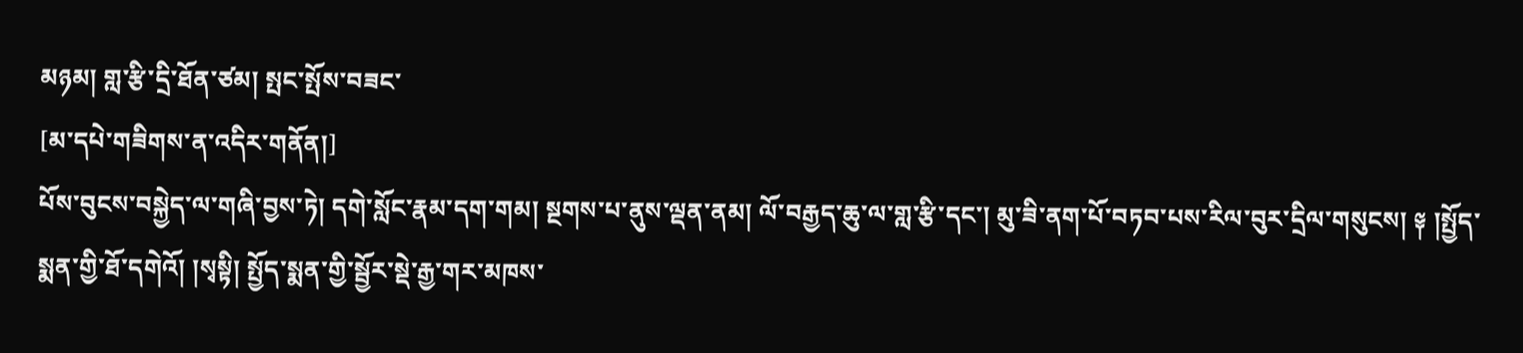མཉམ། གླ་རྩི་དྲི་ཐོན་ཙམ། སྤང་སྤོས་བཟང་
[མ་དཔེ་གཟིགས་ན་འདིར་གནོན།]
པོས་བུངས་བསྐྱེད་ལ་གཞི་བྱས་ཏེ། དགེ་སློང་རྣམ་དག་གམ། སྔགས་པ་ནུས་ལྡན་ནམ། ལོ་བརྒྱད་ཆུ་ལ་གླ་རྩི་དང་། མུ་ཟི་ནག་པོ་བཏབ་པས་རིལ་བུར་དྲིལ་གསུངས། ༈ །སྤྱོད་སྨན་གྱི་ཐོ་དགེའོ། །སྭསྟི། སྤྱོད་སྨན་གྱི་སྦྱོར་སྡེ་རྒྱ་གར་མཁས་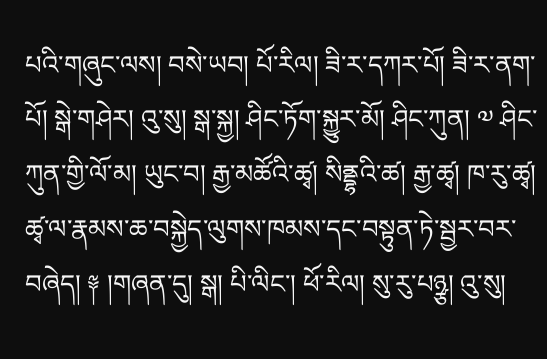པའི་གཞུང་ལས། བསེ་ཡབ། པོ་རིལ། ཟི་ར་དཀར་པོ། ཟི་ར་ནག་པོ། སྒེ་གཤེར། འུ་སུ། སྒ་སྐྱ། ཤིང་ཏོག་སྐྱུར་མོ། ཤིང་ཀུན། ༧ ཤིང་ཀུན་གྱི་ལོ་མ། ཡུང་བ། རྒྱ་མཚོའི་ཚྭ། སིནྡྷའི་ཚ། རྒྱ་ཚྭ། ཁ་རུ་ཚྭ། ཚྭ་ལ་རྣམས་ཆ་བསྐྱེད་ལུགས་ཁམས་དང་བསྟུན་ཏེ་སྦྱར་བར་བཞེད། ༈ །གཞན་དུ། སྒ། པི་ལིང་། ཕོ་རིལ། སུ་རུ་པཉྩ། འུ་སུ།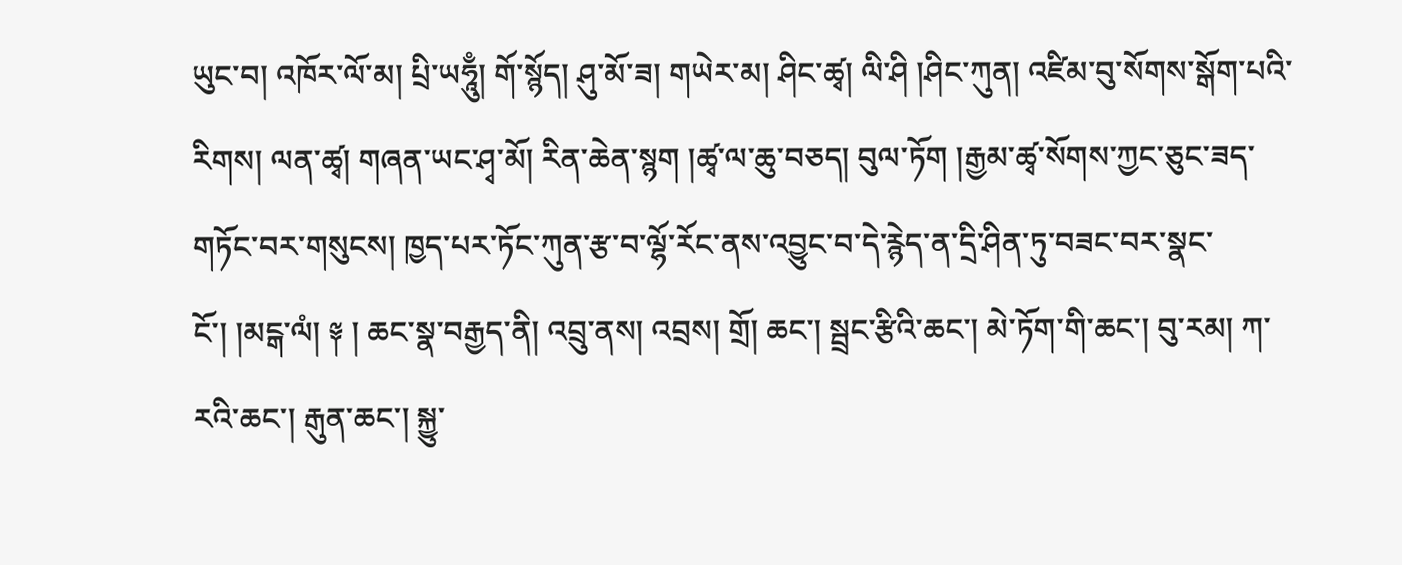ཡུང་བ། འཁོར་ལོ་མ། པྲི་ཡཧཱུྃ། གོ་སྙོད། ཤུ་མོ་ཟ། གཡེར་མ། ཤིང་ཚྭ། ལི་ཤི །ཤིང་ཀུན། འཛིམ་བུ་སོགས་སྒོག་པའི་རིགས། ལན་ཚྭ། གཞན་ཡང་ཤྭ་མོ། རིན་ཆེན་སྙག །ཚྭ་ལ་ཆུ་བཅད། བུལ་ཏོག །རྒྱམ་ཚྭ་སོགས་ཀྱང་ཅུང་ཟད་གཏོང་བར་གསུངས། ཁྱད་པར་ཏོང་ཀུན་རྩ་བ་ལྷོ་རོང་ནས་འབྱུང་བ་དེ་རྙེད་ན་དྲི་ཤིན་ཏུ་བཟང་བར་སྣང་ངོ་། །མངྒ་ལཾ། ༈ ། ཆང་སྣ་བརྒྱད་ནི། འབྲུ་ནས། འབྲས། གྲོ། ཆང་། སྦྲང་རྩིའི་ཆང་། མེ་ཏོག་གི་ཆང་། བུ་རམ། ཀ་རའི་ཆང་། རྒུན་ཆང་། སྐྱུ་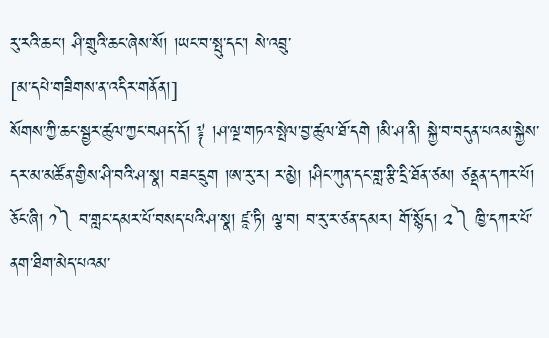རུ་རའི་ཆང་། ཤི་གྲུའི་ཆང་ཞེས་སོ། །ཡང་བ་སྤུ་དང་། སེ་འབྲུ་
[མ་དཔེ་གཟིགས་ན་འདིར་གནོན།]
སོགས་ཀྱི་ཆང་སྦྱར་ཚུལ་ཀྱང་བཤད་དོ། ༈ །ཤ་ལྔ་གཏའ་སྤེལ་བྱ་ཚུལ་ཐོ་དགེ །མི་ཤ་ནི། སྐྱེ་བ་བདུན་པའམ་སྐྱེས་དར་མ་མཚོན་གྱིས་ཤི་བའི་ཤ་སྣ། བཟང་དྲུག །ཨ་རུ་ར། ར་མྱེ། །ཤིང་ཀུན་དང་གླ་རྩི་དྲི་ཐོན་ཙམ། ཙནྡན་དཀར་པོ། ཅོང་ཞི། ༡༽ བ་གླང་དམར་པོ་བསད་པའི་ཤ་སྣ། ཛཱ་ཏི། ལྕ་བ། བ་རུ་ར་ཙན་དམར། གོ་སྙོད། ༢༽ ཁྱི་དཀར་པོ་ནག་ཐིག་མེད་པའམ་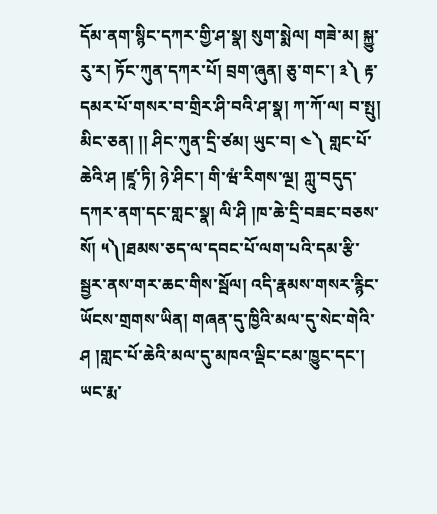དོམ་ནག་སྙིང་དཀར་གྱི་ཤ་སྣ། སུག་སྨེལ། གཟེ་མ། སྐྱུ་རུ་ར། ཏོང་ཀུན་དཀར་པོ། བྲག་ཞུན། ཅུ་གང་། ༣༽ རྟ་དམར་པོ་གསར་བ་གྲིར་ཤི་བའི་ཤ་སྣ། ཀ་ཀོ་ལ། བ་སྤུ། མིང་ཅན། །། ཤིང་ཀུན་དྲི་ཙམ། ཡུང་བ། ༤༽ གླང་པོ་ཆེའི་ཤ །ཛཱ་ཏི། ཉེ་ཤིང་། གི་ཝཾ་རིགས་ལྔ། ཀླུ་བདུད་དཀར་ནག་དང་གླང་སྣ། ལི་ཤི །ཁ་ཆེ་དྲི་བཟང་བཅས་སོ། ༥༽།ཐམས་ཅད་ལ་དབང་པོ་ལག་པའི་དམ་རྩི་སྦྱར་ནས་གར་ཆང་གིས་སྦོལ། འདི་རྣམས་གསར་རྙིང་ཡོངས་གྲགས་ཡིན། གཞན་དུ་ཁྱིའི་མལ་དུ་སེང་གེའི་ཤ །གླང་པོ་ཆེའི་མལ་དུ་མཁའ་ལྡིང་ངམ་ཁྱུང་དང་། ཡང་རྨ་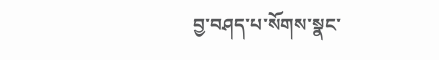བྱ་བཤད་པ་སོགས་སྣང་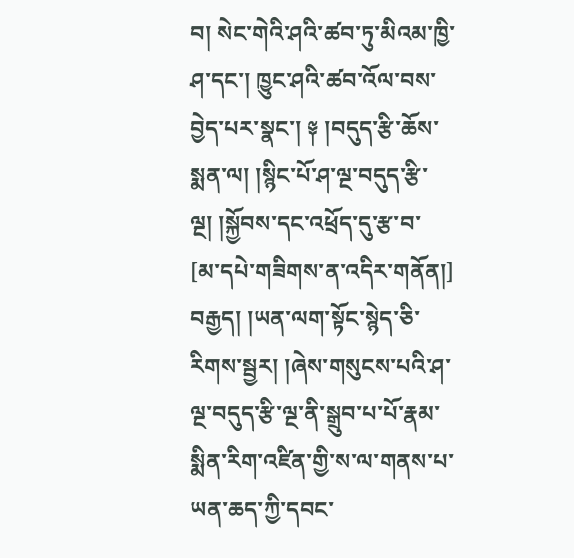བ། སེང་གེའི་ཤའི་ཚབ་ཏུ་མིའམ་ཁྱི་ཤ་དང་། ཁྱུང་ཤའི་ཚབ་འོལ་བས་བྱེད་པར་སྣང་། ༈ །བདུད་རྩི་ཆོས་སྨན་ལ། །སྙིང་པོ་ཤ་ལྔ་བདུད་རྩི་ལྔ། །སྐྱོབས་དང་འཕྲོད་དུ་རྩ་བ་
[མ་དཔེ་གཟིགས་ན་འདིར་གནོན།]
བརྒྱད། །ཡན་ལག་སྟོང་སྙེད་ཅི་རིགས་སྦྱར། །ཞེས་གསུངས་པའི་ཤ་ལྔ་བདུད་རྩི་ལྔ་ནི་སྒྲུབ་པ་པོ་རྣམ་སྨིན་རིག་འཛིན་གྱི་ས་ལ་གནས་པ་ཡན་ཆད་ཀྱི་དབང་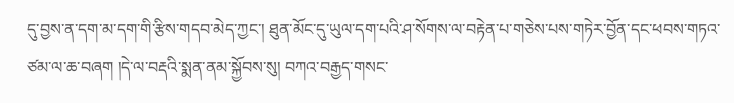དུ་བྱས་ན་དག་མ་དག་གི་རྩིས་གདབ་མེད་ཀྱང་། ཐུན་མོང་དུ་ཡུལ་དག་པའི་ཤ་སོགས་ལ་བརྟེན་པ་གཅེས་པས་གཏེར་བྱོན་དང་ཕབས་གཏའ་ཙམ་ལ་ཆ་བཞག །དེ་ལ་བརྡའི་སྨན་ནམ་སྐྱོབས་སུ། བཀའ་བརྒྱད་གསང་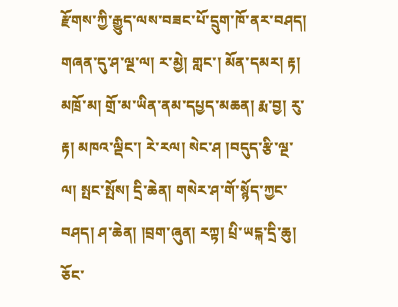རྫོགས་ཀྱི་རྒྱུད་ལས་བཟང་པོ་དྲུག་ཁོ་ནར་བཤད། གཞན་དུ་ཤ་ལྔ་ལ། ར་མྱེ། གླང་། མོན་དམར། རྟ། མཁྲོ་མ། གྲོ་མ་ཡིན་ནམ་དཔྱད་མཆན། རྨ་བྱ། རུ་རྟ། མཁའ་ལྡིང་། རེ་རལ། སེང་ཤ །བདུད་རྩི་ལྔ་ལ། སྤང་སྤོས། དྲི་ཆེན། གསེར་ཤ་གོ་སྙོད་ཀྱང་བཤད། ཤ་ཆེན། །བྲག་ཞུན། རཀྟ། པྲི་ཡངྐ་དྲི་ཆུ། ཅོང་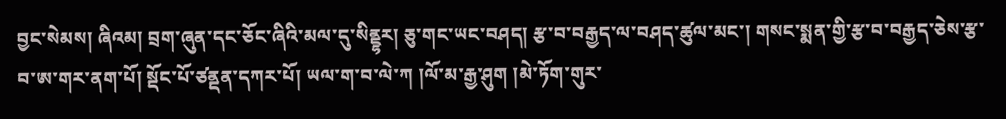བྱང་སེམས། ཞིའམ། བྲག་ཞུན་དང་ཅོང་ཞིའི་མལ་དུ་སིནྡྷར། ཅུ་གང་ཡང་བཤད། རྩ་བ་བརྒྱད་ལ་བཤད་ཚུལ་མང་། གསང་སྨན་གྱི་རྩ་བ་བརྒྱད་ཅེས་རྩ་བ་ཨ་གར་ནག་པོ། སྡོང་པོ་ཙནྡན་དཀར་པོ། ཡལ་ག་བ་ལེ་ཀ །ལོ་མ་རྒྱ་ཤུག །མེ་ཏོག་གུར་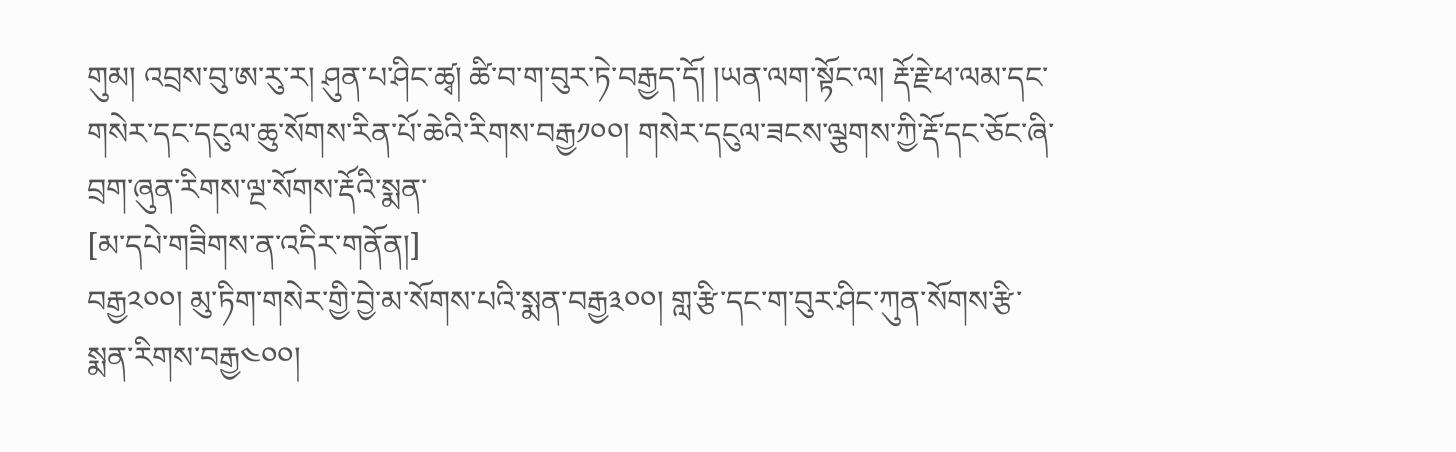གུམ། འབྲས་བུ་ཨ་རུ་ར། ཤུན་པ་ཤིང་ཚྭ། ཚི་བ་ག་བུར་ཏེ་བརྒྱད་དོ། །ཡན་ལག་སྟོང་ལ། རྡོ་རྗེ་ཕ་ལམ་དང་གསེར་དང་དངུལ་ཆུ་སོགས་རིན་པོ་ཆེའི་རིགས་བརྒྱ༡༠༠། གསེར་དངུལ་ཟངས་ལྕགས་ཀྱི་རྡོ་དང་ཅོང་ཞི་བྲག་ཞུན་རིགས་ལྔ་སོགས་རྡོའི་སྨན་
[མ་དཔེ་གཟིགས་ན་འདིར་གནོན།]
བརྒྱ༢༠༠། མུ་ཏིག་གསེར་གྱི་བྱེ་མ་སོགས་པའི་སྨན་བརྒྱ༣༠༠། གླ་རྩི་དང་ག་བུར་ཤིང་ཀུན་སོགས་རྩི་སྨན་རིགས་བརྒྱ༤༠༠།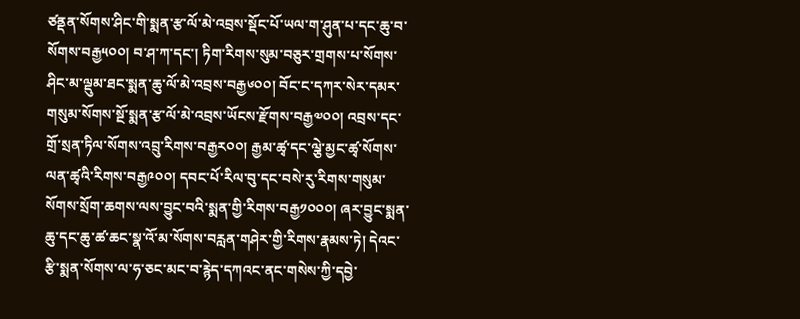ཙནྡན་སོགས་ཤིང་གི་སྨན་རྩ་ལོ་མེ་འབྲས་སྡོང་པོ་ཡལ་ག་ཤུན་པ་དང་ཆུ་བ་སོགས་བརྒྱ༥༠༠། བ་ཤ་ཀ་དང་། ཏིག་རིགས་སུམ་བཅུར་གྲགས་པ་སོགས་ཤིང་མ་ལྡུམ་ཐང་སྨན་ཆུ་ལོ་མེ་འབྲས་བརྒྱ༦༠༠། བོང་ང་དཀར་སེར་དམར་གསུམ་སོགས་སྔོ་སྨན་རྩ་ལོ་མེ་འབྲས་ཡོངས་རྫོགས་བརྒྱ༧༠༠། འབྲས་དང་གྲོ་སྲན་ཏིལ་སོགས་འབྲུ་རིགས་བརྒྱར༠༠། རྒྱམ་ཚྭ་དང་ལྕེ་མྱང་ཚྭ་སོགས་ལན་ཚྭའི་རིགས་བརྒྱ༩༠༠། དབང་པོ་རིལ་བུ་དང་བསེ་རུ་རིགས་གསུམ་སོགས་སྲོག་ཆགས་ལས་བྱུང་བའི་སྨན་གྱི་རིགས་བརྒྱ༡༠༠༠། ཞར་བྱུང་སྨན་ཆུ་དང་ཆུ་ཚ་ཆང་སྣ་འོ་མ་སོགས་བརླན་གཤེར་གྱི་རིགས་རྣམས་ཏེ། དེའང་རྩི་སྨན་སོགས་ལ་ཧ་ཅང་མང་བ་རྙེད་དཀའང་ནང་གསེས་ཀྱི་དབྱེ་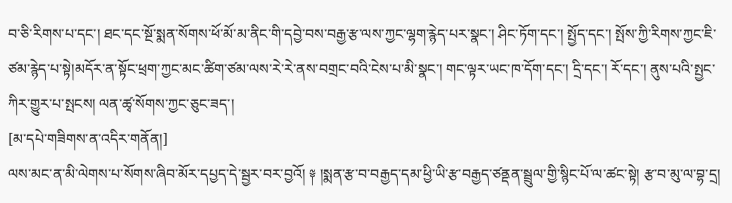བ་ཅི་རིགས་པ་དང་། ཐང་དང་སྔོ་སྨན་སོགས་ཕོ་མོ་མ་ནིང་གི་དབྱེ་བས་བརྒྱ་རྩ་ལས་ཀྱང་ལྷག་རྙེད་པར་སྣང་། ཤིང་ཏོག་དང་། སྤྱོད་དང་། སྤོས་ཀྱི་རིགས་ཀྱང་ཇི་ཙམ་རྙེད་པ་སྟེ།མདོར་ན་སྟོང་ཕྲག་ཀྱང་མང་ཚིག་ཙམ་ལས་རེ་རེ་ནས་བགྲང་བའི་ངེས་པ་མི་སྣང་། གང་ལྟར་ཡང་ཁ་དོག་དང་། དྲི་དང་། རོ་དང་། ནུས་པའི་སྤྱང་ཀིར་གྱུར་པ་སྤངས། ལན་ཚྭ་སོགས་ཀྱང་ཅུང་ཟད་།
[མ་དཔེ་གཟིགས་ན་འདིར་གནོན།]
ལས་མང་ན་མི་ལེགས་པ་སོགས་ཞིབ་མོར་དཔྱད་དེ་སྦྱར་བར་བྱའོ། ༈ །སྨན་རྩ་བ་བརྒྱད་དམ་ཕྱི་ཡི་རྩ་བརྒྱད་ཙནྡན་སྦྲུལ་གྱི་སྙིང་པོ་ལ་ཚང་སྟེ། རྩ་བ་མུ་ལ་བྷ་དྲ།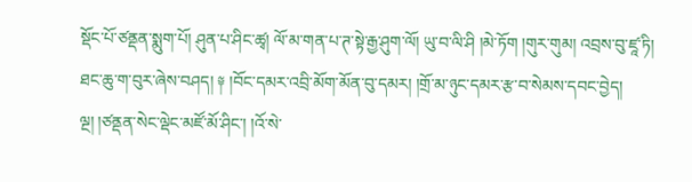སྡོང་པོ་ཙནྡན་སྨུག་པོ། ཤུན་པ་ཤིང་ཚྭ། ལོ་མ་གན་པ་ཊ་སྟེ་རྒྱ་ཤུག་ལོ། ཡུ་བ་ལི་ཤི །མེ་ཏོག །གུར་གུམ། འབྲས་བུ་ཛཱ་ཏི། ཐང་ཆུ་ག་བུར་ཞེས་བཤད། ༈ །བོང་དམར་འབྲི་མོག་མོན་བུ་དམར། །གྲོ་མ་ཉུང་དམར་རྩ་བ་སེམས་དབང་བྱེད། ལྔ། །ཙནྡན་སེང་ལྡེང་མཛོ་མོ་ཤིང་། །འོ་སེ་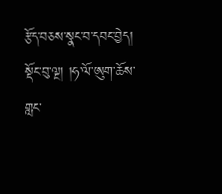རྩོད་བཅས་སྣང་བ་དབང་བྱེད། སྡོང་བུ་ལྔ། །ཧ་ལོ་ཨུག་ཆོས་གླང་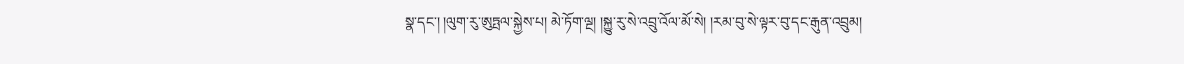སྣ་དང་། །ལུག་རུ་ཨུཏྤལ་སྐྱེས་པ། མེ་ཏོག་ལྔ། །སྐྱུ་རུ་སེ་འབྲུ་འོལ་མོ་སེ། །རམ་བུ་སེ་ལྟར་བུ་དང་རྒུན་འབྲུམ།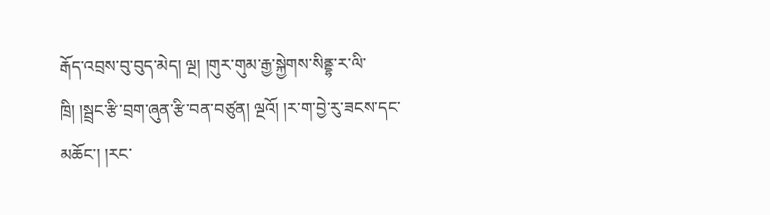རྒོད་འབྲས་བུ་བུད་མེད། ལྔ། །གུར་གུམ་རྒྱ་སྐྱེགས་སིནྡྷ་ར་ལི་ཁྲི། །སྦྲང་རྩི་བྲག་ཞུན་རྩི་བན་བཙུན། ལྔའོ། །ར་ག་བྱེ་རུ་ཟངས་དང་མཆོང་། །རང་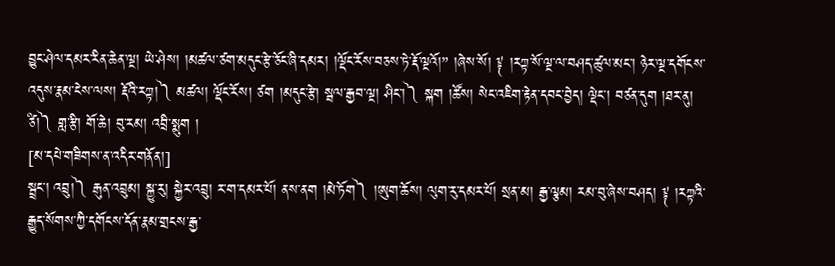བྱུང་ཤེལ་དམར་རིན་ཆེན་ལྔ། ཡེ་ཤེས། །མཚལ་ཙག་མདུང་རྩེ་ཅོང་ཞི་དམར། །ལྡོང་རོས་བཅས་ཏེ་རྡོ་ལྔའོ།” །ཞེས་སོ། ༈ །རཀྟ་སོ་ལྔ་ལ་བཤད་ཚུལ་མང་། ཉེར་ལྔ་དགོངས་འདུས་རྣམ་ངེས་ལས། རྡོའི་རཀྟ།༽ མཚལ། ལྡོང་རོས། ཙག །མདུང་རྩེ། སྦལ་རྒྱབ་ལྔ། ཤིང་།༽ སྐག །ཚོས། སེང་འཇིག་རྟེན་དབང་བྱེད། ལྡེང་། བཙན་དུག །ཐར་ནུ། ཙི།༽ གླ་རྩི། གོ་ཆེ། བུ་རམ། འབྲི་སྨུག །
[མ་དཔེ་གཟིགས་ན་འདིར་གནོན།]
སྦྲང་། འབྲུ།༽ རྒུན་འབྲུམ། སྐྱུ་རུ། སྐྱེར་འབྲུ། ར་ག་དམར་པོ། ནས་ནག །མེ་ཏོག༽ །ཨུག་ཆོས། ལུག་རུ་དམར་པོ། སྲན་མ། རྒྱ་ལྕམ། རམ་བུ་ཞེས་བཤད། ༈ །རཀྟའི་རྒྱུད་སོགས་ཀྱི་དགོངས་དོན་རྣམ་གྲངས་རྒྱ་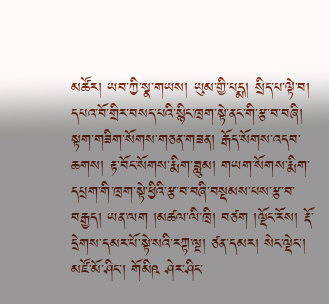མཚོར། ཡབ་ཀྱི་སྣ་གཡས། ཡུམ་གྱི་པདྨ། སྲིད་པ་ལྟེ་བ། དཔའ་བོ་གྲིར་བསད་པའི་སྙིང་ཁྲག་སྟེ་ནང་གི་རྩ་བ་བཞི། སྟག་གཟིག་སོགས་གཅན་གཟན། རྒོད་སོགས་འདབ་ཆགས། རྟ་བོང་སོགས་རྨིག་ཟླུམ། གཡག་སོགས་རྨིག་དཔྲག་གི་ཁྲག་སྟེ་ཕྱིའི་རྩ་བ་བཞི་བསྡམས་པས་རྩ་བ་བརྒྱད། ཡན་ལག །མཚལ་ལི་ཁྲི། བཙག །ལྡོང་རོས། རྡོ་དྲེགས་དམར་པོ་སྟེ་སའི་རཀྟ་ལྔ། ཙན་དམར། སེང་ལྡེང་། མཛོ་མོ་ཤིང་། གོམིཥ ཤེར་ཤིང་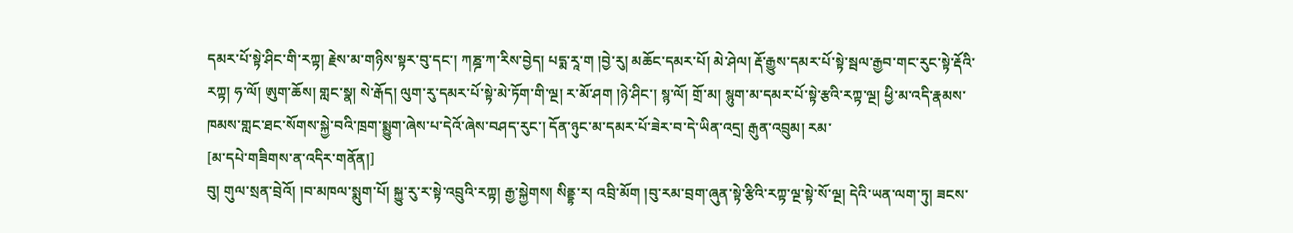དམར་པོ་སྟེ་ཤིང་གི་རཀྟ། རྗེས་མ་གཉིས་སྟར་བུ་དང་། ཀཎྜ་ཀ་རིས་བྱེད། པདྨ་རཱ་ག །བྱེ་རུ། མཆོང་དམར་པོ། མེ་ཤེལ། རྡོ་རྒྱུས་དམར་པོ་སྟེ་སྦལ་རྒྱབ་གང་རུང་སྟེ་རྡོའི་རཀྟ། ཧ་ལོ། ཨུག་ཆོས། གླང་སྣ། སེ་རྒོད། ལུག་རུ་དམར་པོ་སྟེ་མེ་ཏོག་གི་ལྔ། ར་མོ་ཤག །ཉེ་ཤིང་། སྙ་ལོ། གྲོ་མ། སྙུག་མ་དམར་པོ་སྟེ་རྩའི་རཀྟ་ལྔ། ཕྱི་མ་འདི་རྣམས་ཁམས་གླང་ཐང་སོགས་སྐྱེ་བའི་ཁྲག་སྨྱུག་ཞེས་པ་དེའོ་ཞེས་བཤད་རུང་། དོན་ཉུང་མ་དམར་པོ་ཟེར་བ་དེ་ཡིན་འདྲ། རྒུན་འབྲུམ། རམ་
[མ་དཔེ་གཟིགས་ན་འདིར་གནོན།]
བུ། གུལ་སྲན་བྲེའོ། །བ་མཁལ་སྨུག་པོ། སྐྱུ་རུ་ར་སྟེ་འབྲུའི་རཀྟ། རྒྱ་སྐྱེགས། སིནྡྷ་ར། འབྲི་མོག །བུ་རམ་བྲག་ཞུན་སྟེ་རྩིའི་རཀྟ་ལྔ་སྟེ་སོ་ལྔ། དེའི་ཡན་ལག་ཏུ། ཟངས་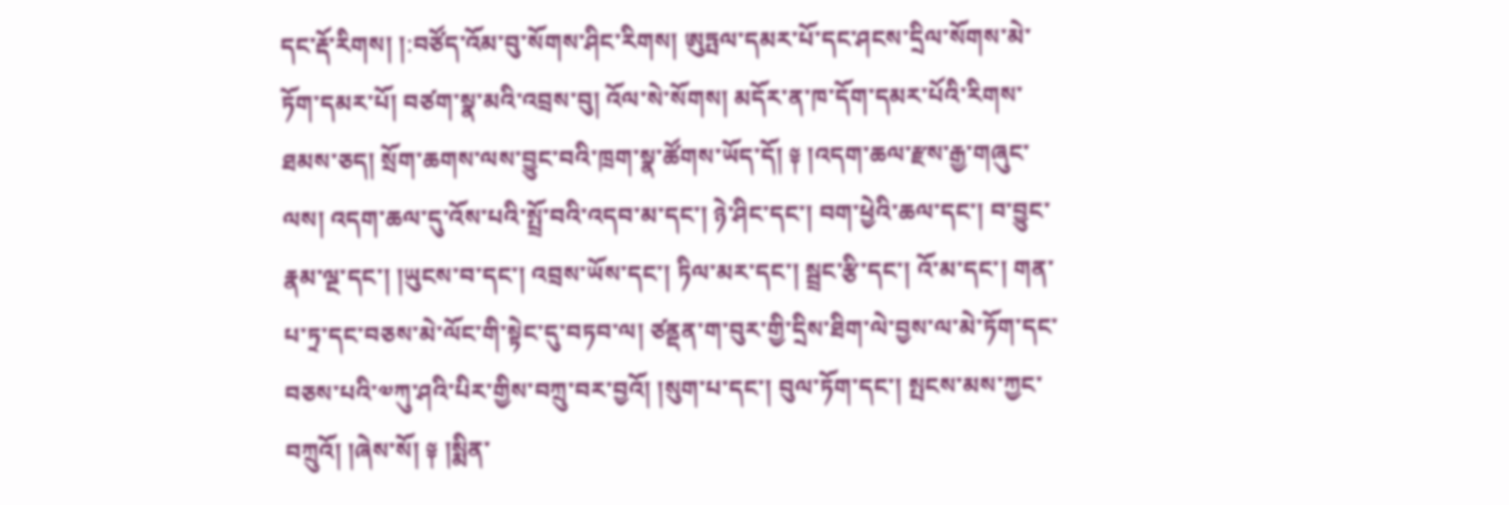དང་རྡོ་རིགས། །:བཙོད་འོམ་བུ་སོགས་ཤིང་རིགས། ཨུཏྤལ་དམར་པོ་དང་ཤངས་དྲིལ་སོགས་མེ་ཏོག་དམར་པོ། བཙག་སྣ་མའི་འབྲས་བུ། འོལ་སེ་སོགས། མདོར་ན་ཁ་དོག་དམར་པོའི་རིགས་ཐམས་ཅད། སྲོག་ཆགས་ལས་བྱུང་བའི་ཁྲག་སྣ་ཚོགས་ཡོད་དོ། ༈ །འདག་ཆལ་རྫས་རྒྱ་གཞུང་ལས། འདག་ཆལ་དུ་འོས་པའི་སྤྲོ་བའི་འདབ་མ་དང་། ཉེ་ཤིང་དང་། བག་ཕྱེའི་ཆལ་དང་། བ་བྱུང་རྣམ་ལྔ་དང་། །ཡུངས་བ་དང་། འབྲས་ཡོས་དང་། ཏིལ་མར་དང་། སྦྲང་རྩི་དང་། འོ་མ་དང་། གན་པ་ཏྲ་དང་བཅས་མེ་ལོང་གི་སྟེང་དུ་བཏབ་ལ། ཙནྡན་ག་བུར་གྱི་དྲིས་ཐིག་ལེ་བྱས་ལ་མེ་ཏོག་དང་བཅས་པའི་༧ཀུ་ཤའི་པིར་གྱིས་བཀྲུ་བར་བྱའོ། །སུག་པ་དང་། བུལ་ཏོག་དང་། སྤངས་མས་ཀྱང་བཀྲུའོ། །ཞེས་སོ། ༈ །སྨིན་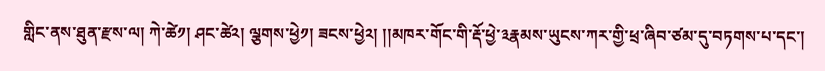གླིང་ནས་ཐུན་རྫས་ལ། ཀེ་ཚེ༡། ཤང་ཚེ༢། ལྕགས་ཕྱེ༡། ཟངས་ཕྱེ༢། །།མཁར་གོང་གི་རྡོ་ཕྱེ་༣རྣམས་ཡུངས་ཀར་གྱི་ཕྲ་ཞིབ་ཙམ་དུ་བཏགས་པ་དང་།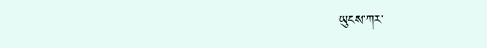ཡུངས་ཀར་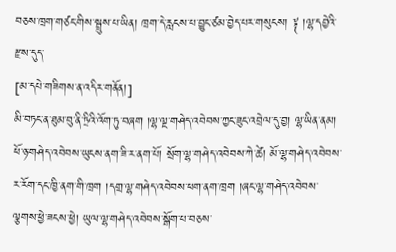བཅས་ཁྲག་གཙང་གིས་སྦྲུས་པ་ཡིན། ཁྲག་དེ་རླངས་པ་བྱུང་ཙམ་བྱེད་པར་གསུངས། ༈ །ལྷ་དབྱེའི་རྫས་དུད་
[མ་དཔེ་གཟིགས་ན་འདིར་གནོན།]
མི་བཏང་ན་ཐུམ་བུ་ནི་ཏྲིའི་འོག་ཏུ་བཞག །ལྷ་ལྔ་གཤེད་འབེབས་ཀྱང་ཟུང་འབྲེལ་དུ་བྱ། ལྷ་ཡིན་ནམ། ཕོ་ཉ་གཤེད་འབེབས་ཡུངས་ནག་ཟི་ར་ནག་པོ། སྲོག་ལྷ་གཤེད་འབེབས་ཀེ་ཚེ། མོ་ལྷ་གཤེད་འབེབས་ར་རོག་དང་ཁྱི་ནག་གི་ཁྲག །དགྲ་ལྷ་གཤེད་འབེབས་ཕག་ནག་ཁྲག །ཞང་ལྷ་གཤེད་འབེབས་ལྕགས་ཕྱེ་ཟངས་ཕྱེ། ཡུལ་ལྷ་གཤེད་འབེབས་སྒོག་པ་བཅས་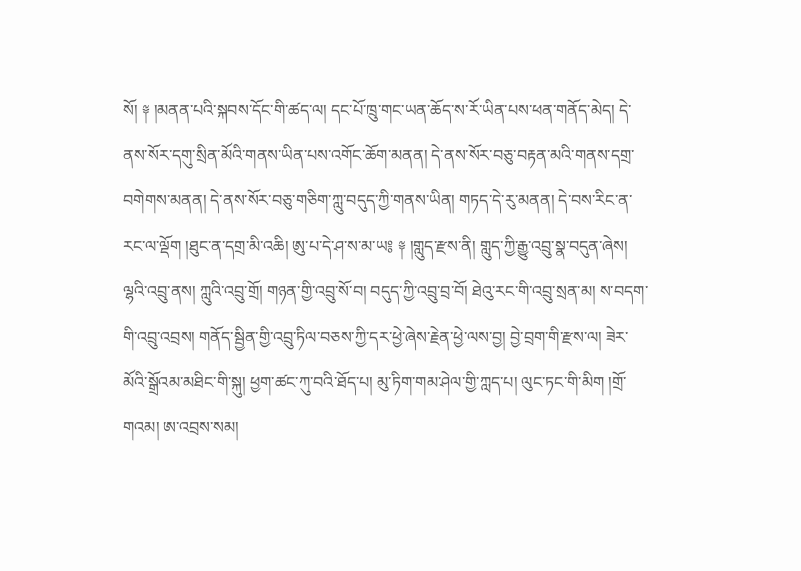སོ། ༈ །མནན་པའི་སྐབས་དོང་གི་ཚད་ལ། དང་པོ་ཁྲུ་གང་ཡན་ཆོད་ས་རོ་ཡིན་པས་ཕན་གནོད་མེད། དེ་ནས་སོར་དགུ་སྲིན་མོའི་གནས་ཡིན་པས་འགོང་ཆོག་མནན། དེ་ནས་སོར་བཅུ་བརྟན་མའི་གནས་དགྲ་བགེགས་མནན། དེ་ནས་སོར་བཅུ་གཅིག་ཀླུ་བདུད་ཀྱི་གནས་ཡིན། གཏད་དེ་རུ་མནན། དེ་བས་རིང་ན་རང་ལ་ལྡོག །ཐུང་ན་དགྲ་མི་འཆི། ཨུ་པ་དེ་ཤ་ས་མ་ཡ༔ ༈ །གླུད་རྫས་ནི། གླུད་ཀྱི་རྒྱུ་འབྲུ་སྣ་བདུན་ཞེས། ལྷའི་འབྲུ་ནས། ཀླུའི་འབྲུ་གྲོ། གཉན་གྱི་འབྲུ་སོ་བ། བདུད་ཀྱི་འབྲུ་བྲ་བོ། ཐེའུ་རང་གི་འབྲུ་སྲན་མ། ས་བདག་གི་འབྲུ་འབྲས། གནོད་སྦྱིན་གྱི་འབྲུ་ཏིལ་བཅས་ཀྱི་དར་ཕྱེ་ཞེས་རྗེན་ཕྱེ་ལས་བྱ། བྱེ་བྲག་གི་རྫས་ལ། ཟེར་མོའི་སྒྲོའམ་མཐིང་གི་སྐུ། ཕྱག་ཚང་ཀུ་བའི་ཐོད་པ། མུ་ཏིག་གམ་ཤེལ་གྱི་ཀླད་པ། ལུང་ཏང་གི་མིག །གྲོ་གའམ། ཨ་འབྲས་སམ།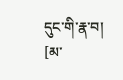དུང་གི་རྣ་བ།
[མ་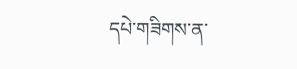དཔེ་གཟིགས་ན་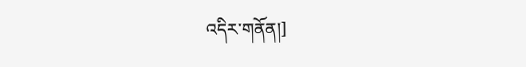འདིར་གནོན།]